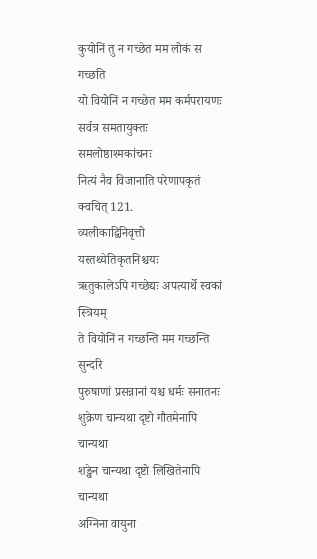कुयोनिं तु न गच्छेत मम लोकं स गच्छति
यो वियोनिं न गच्छेत मम कर्मपरायणः
सर्वत्र समतायुक्तः समलोष्ठाश्मकांचनः
नित्यं नैव विजानाति परेणापकृतं क्वचित् 121.
व्यलीकाद्विनिवृत्तो यस्तथ्येतिकृतनिश्चयः
ऋतुकालेऽपि गच्छेद्यः अपत्यार्थे स्वकां स्त्रियम्
ते वियोनिं न गच्छन्ति मम गच्छन्ति सुन्दरि
पुरुषाणां प्रसन्नानां यश्च धर्मः सनातनः
शुक्रेण चान्यथा दृष्टो गौतमेनापि चान्यथा
शङ्खेन चान्यथा दृष्टो लिखितेनापि चान्यथा
अग्निना वायुना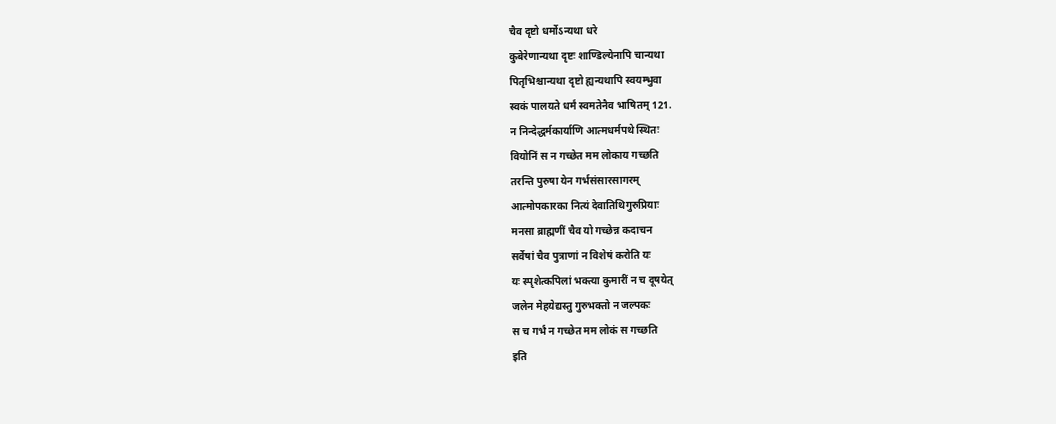चैव दृष्टो धर्मोऽन्यथा धरे
कुबेरेणान्यथा दृष्टः शाण्डिल्येनापि चान्यथा
पितृभिश्चान्यथा दृष्टो ह्यन्यथापि स्वयम्भुवा
स्वकं पालयते धर्मं स्वमतेनैव भाषितम् 121.
न निन्देद्धर्मकार्याणि आत्मधर्मपथे स्थितः
वियोनिं स न गच्छेत मम लोकाय गच्छति
तरन्ति पुरुषा येन गर्भसंसारसागरम्
आत्मोपकारका नित्यं देवातिथिगुरुप्रियाः
मनसा ब्राह्मणीं चैव यो गच्छेन्न कदाचन
सर्वेषां चैव पुत्राणां न विशेषं करोति यः
यः स्पृशेत्कपिलां भक्त्या कुमारीं न च दूषयेत्
जलेन मेहयेद्यस्तु गुरुभक्तो न जल्पकः
स च गर्भं न गच्छेत मम लोकं स गच्छति
इति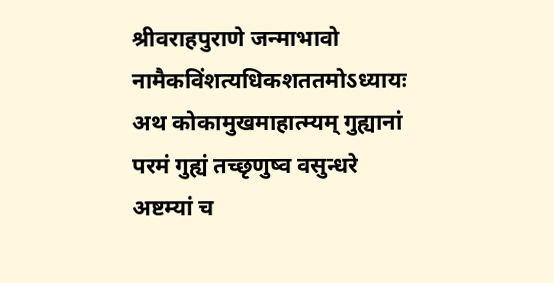श्रीवराहपुराणे जन्माभावो नामैकविंशत्यधिकशततमोऽध्यायः
अथ कोकामुखमाहात्म्यम् गुह्यानां परमं गुह्यं तच्छृणुष्व वसुन्धरे
अष्टम्यां च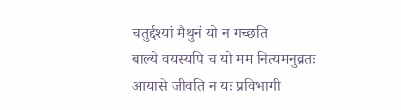चतुर्द्दश्यां मैथुनं यो न गच्छति
बाल्ये वयस्यपि च यो मम नित्यमनुव्रतः
आयासे जीवति न यः प्रविभागी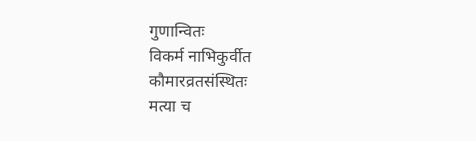गुणान्वितः
विकर्म नाभिकुर्वीत कौमारव्रतसंस्थितः
मत्या च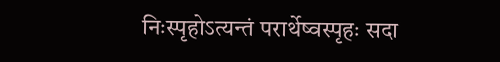निःस्पृहोऽत्यन्तं परार्थेष्वस्पृहः सदा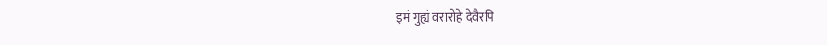इमं गुह्यं वरारोहे देवैरपि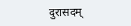दुरासदम्